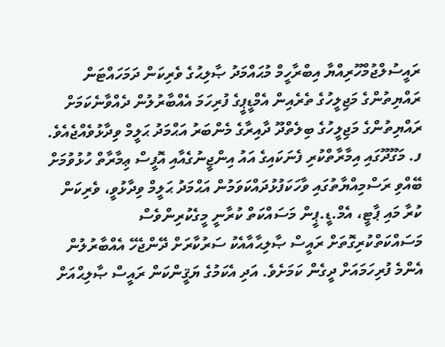ރައީސުލްޖުމްހޫރިއްޔާ އިބްރާހީމް މުޙައްމަދު ޞާލިޙުގެ ވެރިކަން ދަމަހައްޓަން ރައްޔިތުންގެ މަޖިލީހުގެ ތެރެއިން އެމްޑީޕީގެ ފުރިހަމަ އެއްބާރުލުން ދެއްވާނެކަމަށް ރައްޔިތުންގެ މަޖިލީހުގެ ބިލެތްދޫ ދާއިރާގެ މެންބަރު އަޙްމަދު ޙަލީމް ވިދާޅުވެއްޖެއެވެ.
ފ. މަގޫދޫގައި އިމާރާތްކުރި ފެނަކައިގެ އައު އިންޖީނުގެއާއި އޮފީސް ޢިމާރާތް ހުޅުވުމަށް ބޭއްވި ރަސްމިއްޔާތުގައި ވާހަކަފުޅުދައްކަވަމުން އަޙްމަދު ޙަލީމް ވިދާޅުވީ، ވެރިކަން ކުރާ މައި ޕާޓީ، އެމް.ޑީ.ޕީން މަސައްކަތް ކުރާނީ މީގެކުރިންވެސް މަސައްކަތްކުރިގޮތަށް ރައީސް ޞާލިޙާއާއެކު ސަރުކާރަށް ދޭންޖެހޭ އެއްބާރުލުން އެންމެ ފުރިހަމައަށް ދީގެން ކަމަށެވެ. އަދި އެކަމުގެ ޔަޤީންކަން ރައީސް ޞާލިޙްއަށް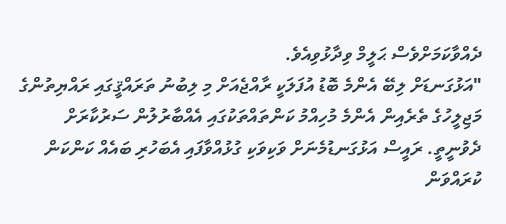ދެއްވާކަމަށްވެސް ޙަލީމް ވިދާޅުވިއެވެ.
"އަޅުގަނޑަށް ލިބޭ އެންމެ ބޮޑު އުފަލަކީ ރާއްޖެއަށް މި ލިބުނު ތަރައްޤީގައި ރައްޔިތުންގެ މަޖިލީހުގެ ތެރެއިން އެންމެ މުހިއްމު ކަންތައްތަކުގައި އެއްބާރުލުން ސަރުކާރަށް ދެވުނީތީ. ރައީސް އަޅުގަނޑުމެނަށް ވަކިވަކި ގުޅުއްވާފައި އެބަހުރި ބައެއް ކަންކަން ކުރައްވަން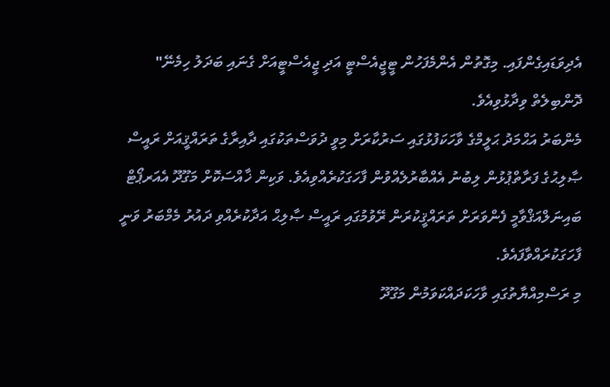އެދިވަޑައިގެންފައި. މިގޮތުން އެންމެފަހުން ޓީޖީއެސްޓީ އަދި ޖީއެސްޓީއަށް ގެނައި ބަދަލު ހިމެނޭ" ދޮންބިލެތް ވިދާޅުވިއެވެ.
މެންބަރު އަޙްމަދު ޙަލީމްގެ ވާހަކަފުޅުގައި ސަރުކާރަށް މިވީ ދުވަސްތަކުގައި ދާއިރާގެ ތަރައްޤީއަށް ރައީސް ޞާލިޙުގެ ފަރާތްޕުޅުން ލިބުނު އެއްބާރުލެއްވުން ފާހަގަކުރެއްވިއެވެ. ވަކިން ޚާއްސަކޮށް މަގޫދޫ އެއަރޕޯޓް ބައިނަލްއަޤްވާމީ ފެންވަރަށް ތަރައްޤީކުރަން ރޭވުމުގައި ރައީސް ޞާލިޙް އަދާކުރެއްވި ދައުރު މެމްބަރު ވަނީ ފާހަގަކުރައްވާފައެވެ.
މި ރަސްމިއްޔާތުގައި ވާހަކަދައްކަވަމުން މަގޫދޫ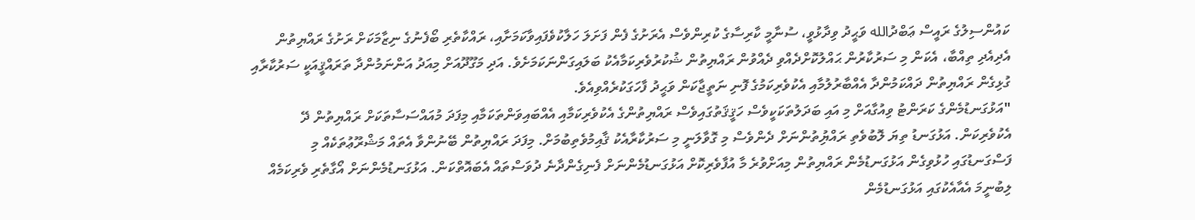ކައުންސިލުގެ ރައީސް ޢަބްދުالله ވަޙީދު ވިދާޅުވީ، ސުނާމީ ކާރިސާގެ ކުރިންވެސް އެރަށުގެ ފެން ފަށަލަ ހަލާކުވެފައިވާކަމަށާއި، ރައްކާތެރި ބޯފެނުގެ ނިޒާމަކަށް ރަށުގެ ރައްޔިތުން އެދިއެދި ތިއްބާ، އެކަން މި ސަރުކާރުން ޙައްލުކޮށްދެއްވި ދެއްވުން ރައްޔިތުން ޝުކުރުވެރިކަމާއެކު ބަލައިގަންނަކަމަށެވެ. އަދި މަގޫދޫއަށް މިއަދު އަންނަމުންދާ ތަރައްޤީއަކީ ސަރުކާރާއި ގުޅިގެން ރައްޔިތުން ދައްކަމުންދާ އެއްބާރުލުމާއި އެކުވެރިކަމުގެ ފޮނި ނަތީޖާކަން ވަޙީދު ފާހަގަކުރެއްވިއެވެ.
"އަޅުގަނޑުމެންގެ ކަރަންޓު ވިއުގާއަށް މި އައި ބަދަލުތަކަކީވެސް ހަޤީޤަތުގައިވެސް ރައްޔިތުންގެ އެކުވެރިކަމާއި އެއްބައިވަންތަކަމާއި މިފަދަ މުއައްސަސާތަކަށް ރައްޔިތުން ދޭ އެކުވެރިކަން. އަޅުގަނޑު ތިޔަ ލޮބުވެތި ރައްޔުިތުންނަށް ދެންވެސް މި ގޮވާލަނީ މި ސަރުކާރާއެކު ޤާއިމުވެތިބުމަށް. މިފަދަ ރައްޔިތުން ބޭނުންވާ އެތައް މަޝްރޫޢުތަކެއް މި ފަސްގަނޑުގައި ހުޅުވިގެން އަޅުގަނޑުމެން ރައްޔިތުން މިއަށްވުރެ މާ އުފާވެރިކޮށް އަޅުގަނޑުމެންނަށް ފެނިގެންދާނެ ދުވަސްތައް އެބައޮތްކަން. އަޅުގަނޑުމެންނަށް އޯގާތެރި ވެރިކަމެއް ލިބުނީމަ އެއާއެކުގައި އަޅުގަނޑުމެން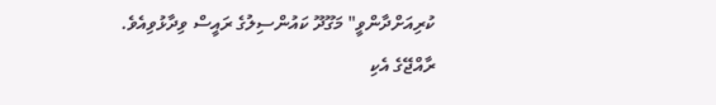ކުރިއަށްދާންވީ" މަގޫދޫ ކައުންސިލުގެ ރައީސް ވިދާޅުވިއެވެ.
ރާއްޖޭގެ އެކި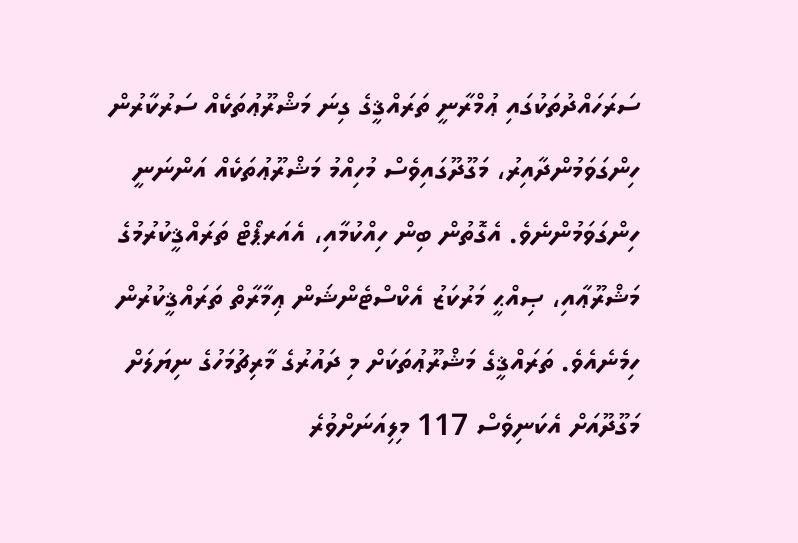ސަރަހައްދުތަކުގައި ޢުމްރާނީ ތަރައްޤީގެ ގިނަ މަޝްރޫޢުތަކެއް ސަރުކާރުން ހިންގަވަމުންދާއިރު، މަގޫދޫގައިވެސް މުހިއްމު މަޝްރޫޢުތަކެއް އަންނަނީ ހިންގަވަމުންނެވެ. އެގޮތުން ބިން ހިއްކުމާއި، އެއަރޕޯޓް ތަރައްޤީކުރުމުގެ މަޝްރޫޢާއި، ޞިއްޙީ މަރުކަޒު އެކްސްޓެންޝަން ޢިމާރާތް ތަރައްޤީކުރުން ހިމެނެއެވެ. ތަރައްޤީގެ މަޝްރޫޢުތަކަށް މި ދައުރުގެ މާރިޗުމަހުގެ ނިޔަލަށް މަގޫދޫއަށް އެކަނިވެސް 117 މިލިއަނަށްވުރެ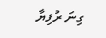ގިނަ ރުފިޔާ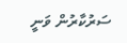ސަރުކާރުން ވަނީ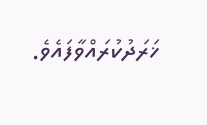ޚަރަދުކުރައްވާފައެވެ.